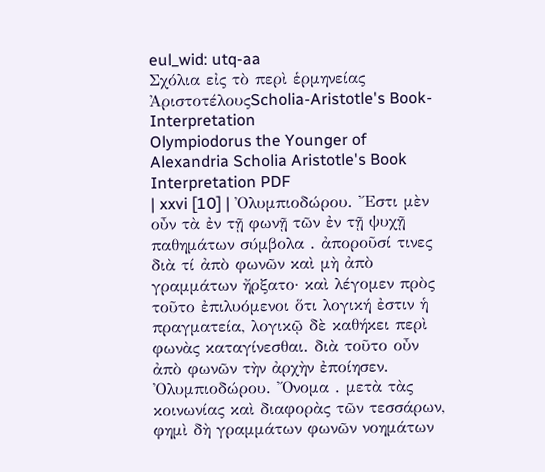eul_wid: utq-aa
Σχόλια εἰς τὸ περὶ ἑρμηνείας ἈριστοτέλουςScholia-Aristotle's Book-Interpretation
Olympiodorus the Younger of Alexandria Scholia Aristotle's Book Interpretation PDF
| xxvi [10] | Ὀλυμπιοδώρου. Ἔστι μὲν οὖν τὰ ἐν τῇ φωνῇ τῶν ἐν τῇ ψυχῇ παθημάτων σύμβολα . ἀποροῦσί τινες διὰ τί ἀπὸ φωνῶν καὶ μὴ ἀπὸ γραμμάτων ἤρξατο· καὶ λέγομεν πρὸς τοῦτο ἐπιλυόμενοι ὅτι λογική ἐστιν ἡ πραγματεία, λογικῷ δὲ καθήκει περὶ φωνὰς καταγίνεσθαι. διὰ τοῦτο οὖν ἀπὸ φωνῶν τὴν ἀρχὴν ἐποίησεν. Ὀλυμπιοδώρου. Ὄνομα . μετὰ τὰς κοινωνίας καὶ διαφορὰς τῶν τεσσάρων, φημὶ δὴ γραμμάτων φωνῶν νοημάτων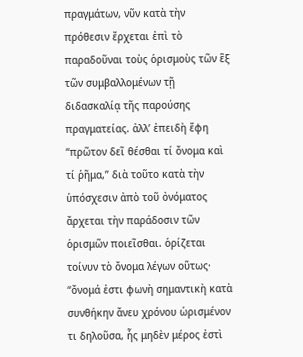πραγμάτων, νῦν κατὰ τὴν πρόθεσιν ἔρχεται ἐπὶ τὸ παραδοῦναι τοὺς ὁρισμοὺς τῶν ἓξ τῶν συμβαλλομένων τῇ διδασκαλίᾳ τῆς παρούσης πραγματείας. ἀλλ’ ἐπειδὴ ἔφη “πρῶτον δεῖ θέσθαι τί ὄνομα καὶ τί ῥῆμα,” διὰ τοῦτο κατὰ τὴν ὑπόσχεσιν ἀπὸ τοῦ ὀνόματος ἄρχεται τὴν παράδοσιν τῶν ὁρισμῶν ποιεῖσθαι. ὁρίζεται τοίνυν τὸ ὄνομα λέγων οὕτως· “ὄνομά ἐστι φωνὴ σημαντικὴ κατὰ συνθήκην ἄνευ χρόνου ὡρισμένον τι δηλοῦσα, ἧς μηδὲν μέρος ἐστὶ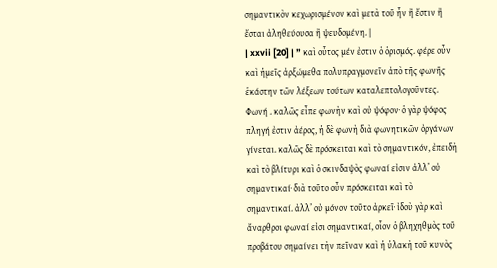σημαντικὸν κεχωρισμένον καὶ μετὰ τοῦ ἦν ἢ ἔστιν ἢ ἔσται ἀληθεύουσα ἢ ψευδομένη. |
| xxvii [20] | ” καὶ οὗτος μέν ἐστιν ὁ ὁρισμός. φέρε οὖν καὶ ἡμεῖς ἀρξώμεθα πολυπραγμονεῖν ἀπὸ τῆς φωνῆς ἑκάστην τῶν λέξεων τούτων καταλεπτολογοῦντες. Φωνή . καλῶς εἶπε φωνὴν καὶ οὐ ψόφον· ὁ γὰρ ψόφος πληγή ἐστιν ἀέρος, ἡ δὲ φωνὴ διὰ φωνητικῶν ὀργάνων γίνεται. καλῶς δὲ πρόσκειται καὶ τὸ σημαντικόν, ἐπειδὴ καὶ τὸ βλίτυρι καὶ ὁ σκινδαψὸς φωναί εἰσιν ἀλλ’ οὐ σημαντικαί· διὰ τοῦτο οὖν πρόσκειται καὶ τὸ σημαντικαί. ἀλλ’ οὐ μόνον τοῦτο ἀρκεῖ· ἰδοὺ γὰρ καὶ ἄναρθροι φωναί εἰσι σημαντικαί, οἷον ὁ βληχηθμὸς τοῦ προβάτου σημαίνει τὴν πεῖναν καὶ ἡ ὑλακὴ τοῦ κυνὸς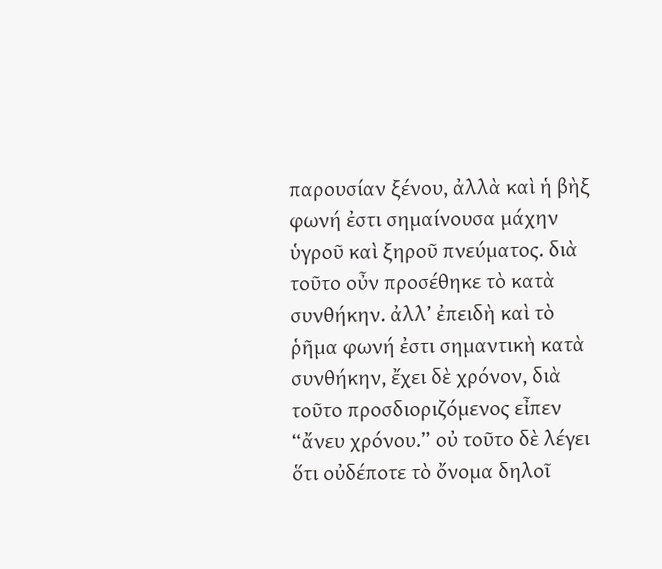παρουσίαν ξένου, ἀλλὰ καὶ ἡ βὴξ φωνή ἐστι σημαίνουσα μάχην ὑγροῦ καὶ ξηροῦ πνεύματος. διὰ τοῦτο οὖν προσέθηκε τὸ κατὰ συνθήκην. ἀλλ’ ἐπειδὴ καὶ τὸ ῥῆμα φωνή ἐστι σημαντικὴ κατὰ συνθήκην, ἔχει δὲ χρόνον, διὰ τοῦτο προσδιοριζόμενος εἶπεν “ἄνευ χρόνου.” οὐ τοῦτο δὲ λέγει ὅτι οὐδέποτε τὸ ὄνομα δηλοῖ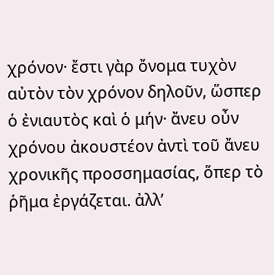χρόνον· ἔστι γὰρ ὄνομα τυχὸν αὐτὸν τὸν χρόνον δηλοῦν, ὥσπερ ὁ ἐνιαυτὸς καὶ ὁ μήν· ἄνευ οὖν χρόνου ἀκουστέον ἀντὶ τοῦ ἄνευ χρονικῆς προσσημασίας, ὅπερ τὸ ῥῆμα ἐργάζεται. ἀλλ’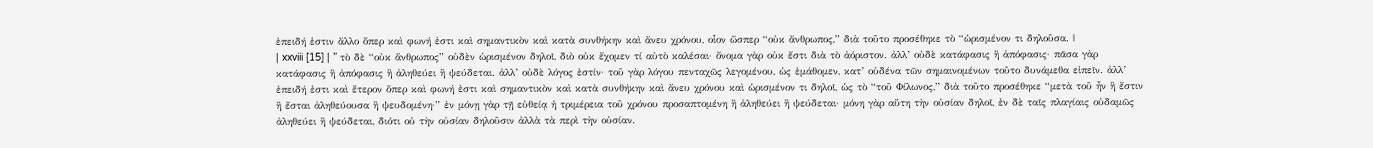ἐπειδή ἐστιν ἄλλο ὅπερ καὶ φωνή ἐστι καὶ σημαντικὸν καὶ κατὰ συνθήκην καὶ ἄνευ χρόνου, οἷον ὥσπερ “οὐκ ἄνθρωπος,” διὰ τοῦτο προσέθηκε τὸ “ὡρισμένον τι δηλοῦσα. |
| xxviii [15] | ” τὸ δὲ “οὐκ ἄνθρωπος” οὐδὲν ὡρισμένον δηλοῖ, διὸ οὐκ ἔχομεν τί αὐτὸ καλέσαι· ὄνομα γὰρ οὐκ ἔστι διὰ τὸ ἀόριστον. ἀλλ’ οὐδὲ κατάφασις ἢ ἀπόφασις· πᾶσα γὰρ κατάφασις ἢ ἀπόφασις ἢ ἀληθεύει ἢ ψεύδεται. ἀλλ’ οὐδὲ λόγος ἐστίν· τοῦ γὰρ λόγου πενταχῶς λεγομένου, ὡς ἐμάθομεν, κατ’ οὐδένα τῶν σημαινομένων τοῦτο δυνάμεθα εἰπεῖν. ἀλλ’ ἐπειδή ἐστι καὶ ἕτερον ὅπερ καὶ φωνή ἐστι καὶ σημαντικὸν καὶ κατὰ συνθήκην καὶ ἄνευ χρόνου καὶ ὡρισμένον τι δηλοῖ, ὡς τὸ “τοῦ Φίλωνος,” διὰ τοῦτο προσέθηκε “μετὰ τοῦ ἦν ἢ ἔστιν ἢ ἔσται ἀληθεύουσα ἢ ψευδομένη·” ἐν μόνῃ γὰρ τῇ εὐθείᾳ ἡ τριμέρεια τοῦ χρόνου προσαπτομένη ἢ ἀληθεύει ἢ ψεύδεται· μόνη γὰρ αὕτη τὴν οὐσίαν δηλοῖ, ἐν δὲ ταῖς πλαγίαις οὐδαμῶς ἀληθεύει ἢ ψεύδεται, διότι οὐ τὴν οὐσίαν δηλοῦσιν ἀλλὰ τὰ περὶ τὴν οὐσίαν.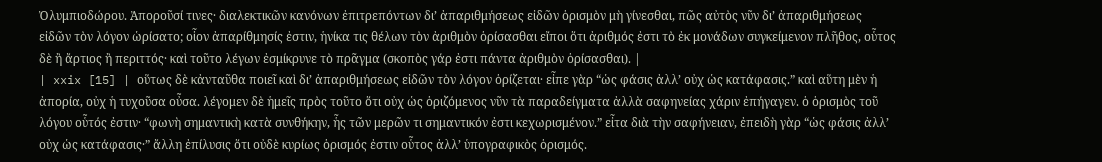Ὀλυμπιοδώρου. Ἀποροῦσί τινες· διαλεκτικῶν κανόνων ἐπιτρεπόντων δι’ ἀπαριθμήσεως εἰδῶν ὁρισμὸν μὴ γίνεσθαι, πῶς αὐτὸς νῦν δι’ ἀπαριθμήσεως εἰδῶν τὸν λόγον ὡρίσατο; οἷον ἀπαρίθμησίς ἐστιν, ἡνίκα τις θέλων τὸν ἀριθμὸν ὁρίσασθαι εἴποι ὅτι ἀριθμός ἐστι τὸ ἐκ μονάδων συγκείμενον πλῆθος, οὗτος δὲ ἢ ἄρτιος ἢ περιττός· καὶ τοῦτο λέγων ἐσμίκρυνε τὸ πρᾶγμα (σκοπὸς γάρ ἐστι πάντα ἀριθμὸν ὁρίσασθαι). |
| xxix [15] | οὕτως δὲ κἀνταῦθα ποιεῖ καὶ δι’ ἀπαριθμήσεως εἰδῶν τὸν λόγον ὁρίζεται· εἶπε γὰρ “ὡς φάσις ἀλλ’ οὐχ ὡς κατάφασις.” καὶ αὕτη μὲν ἡ ἀπορία, οὐχ ἡ τυχοῦσα οὖσα. λέγομεν δὲ ἡμεῖς πρὸς τοῦτο ὅτι οὐχ ὡς ὁριζόμενος νῦν τὰ παραδείγματα ἀλλὰ σαφηνείας χάριν ἐπήγαγεν. ὁ ὁρισμὸς τοῦ λόγου οὗτός ἐστιν· “φωνὴ σημαντικὴ κατὰ συνθήκην, ἧς τῶν μερῶν τι σημαντικόν ἐστι κεχωρισμένον.” εἶτα διὰ τὴν σαφήνειαν, ἐπειδὴ γὰρ “ὡς φάσις ἀλλ’ οὐχ ὡς κατάφασις·” ἄλλη ἐπίλυσις ὅτι οὐδὲ κυρίως ὁρισμός ἐστιν οὗτος ἀλλ’ ὑπογραφικὸς ὁρισμός.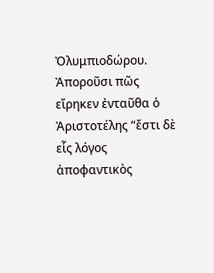Ὀλυμπιοδώρου. Ἀποροῦσι πῶς εἴρηκεν ἐνταῦθα ὁ Ἀριστοτέλης “ἔστι δὲ εἷς λόγος ἀποφαντικὸς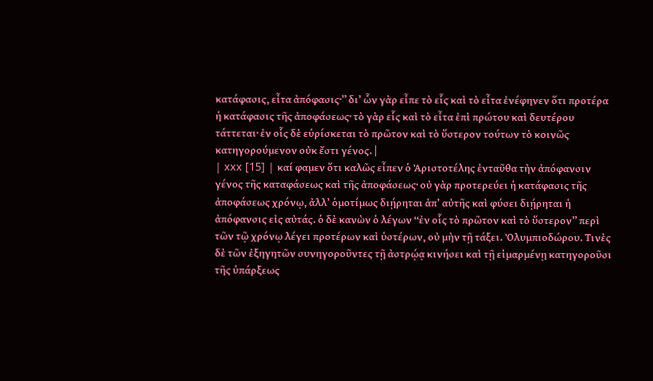κατάφασις, εἶτα ἀπόφασις·” δι’ ὧν γὰρ εἶπε τὸ εἷς καὶ τὸ εἶτα ἐνέφηνεν ὅτι προτέρα ἡ κατάφασις τῆς ἀποφάσεως· τὸ γὰρ εἷς καὶ τὸ εἶτα ἐπὶ πρώτου καὶ δευτέρου τάττεται· ἐν οἷς δὲ εὑρίσκεται τὸ πρῶτον καὶ τὸ ὕστερον τούτων τὸ κοινῶς κατηγορούμενον οὐκ ἔστι γένος. |
| xxx [15] | καί φαμεν ὅτι καλῶς εἶπεν ὁ Ἀριστοτέλης ἐνταῦθα τὴν ἀπόφανσιν γένος τῆς καταφάσεως καὶ τῆς ἀποφάσεως· οὐ γὰρ προτερεύει ἡ κατάφασις τῆς ἀποφάσεως χρόνῳ, ἀλλ’ ὁμοτίμως διῄρηται ἀπ’ αὐτῆς καὶ φύσει διῄρηται ἡ ἀπόφανσις εἰς αὐτάς. ὁ δὲ κανὼν ὁ λέγων “ἐν οἷς τὸ πρῶτον καὶ τὸ ὕστερον” περὶ τῶν τῷ χρόνῳ λέγει προτέρων καὶ ὑστέρων, οὐ μὴν τῇ τάξει. Ὀλυμπιοδώρου. Τινὲς δὲ τῶν ἐξηγητῶν συνηγοροῦντες τῇ ἀστρῴᾳ κινήσει καὶ τῇ εἱμαρμένῃ κατηγοροῦσι τῆς ὑπάρξεως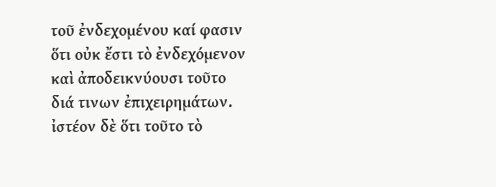τοῦ ἐνδεχομένου καί φασιν ὅτι οὐκ ἔστι τὸ ἐνδεχόμενον καὶ ἀποδεικνύουσι τοῦτο διά τινων ἐπιχειρημάτων. ἰστέον δὲ ὅτι τοῦτο τὸ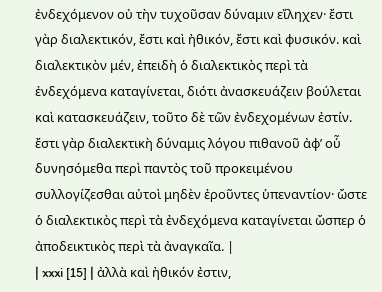ἐνδεχόμενον οὐ τὴν τυχοῦσαν δύναμιν εἴληχεν· ἔστι γὰρ διαλεκτικόν, ἔστι καὶ ἠθικόν, ἔστι καὶ φυσικόν. καὶ διαλεκτικὸν μέν, ἐπειδὴ ὁ διαλεκτικὸς περὶ τὰ ἐνδεχόμενα καταγίνεται, διότι ἀνασκευάζειν βούλεται καὶ κατασκευάζειν, τοῦτο δὲ τῶν ἐνδεχομένων ἐστίν. ἔστι γὰρ διαλεκτικὴ δύναμις λόγου πιθανοῦ ἀφ’ οὗ δυνησόμεθα περὶ παντὸς τοῦ προκειμένου συλλογίζεσθαι αὐτοὶ μηδὲν ἐροῦντες ὑπεναντίον· ὤστε ὁ διαλεκτικὸς περὶ τὰ ἐνδεχόμενα καταγίνεται ὤσπερ ὁ ἀποδεικτικὸς περὶ τὰ ἀναγκαῖα. |
| xxxi [15] | ἀλλὰ καὶ ἠθικόν ἐστιν,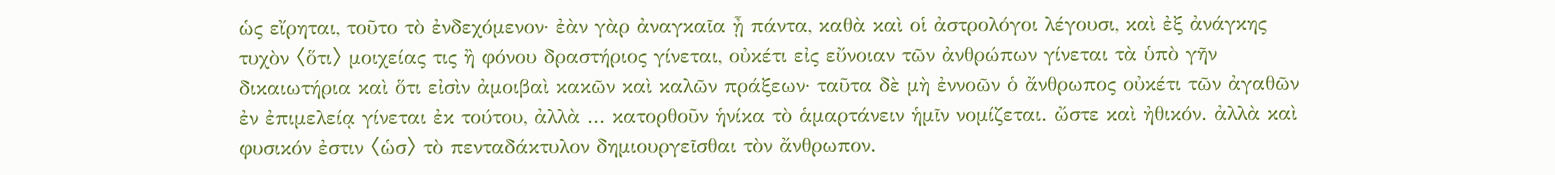ὡς εἴρηται, τοῦτο τὸ ἐνδεχόμενον· ἐὰν γὰρ ἀναγκαῖα ᾖ πάντα, καθὰ καὶ οἱ ἀστρολόγοι λέγουσι, καὶ ἐξ ἀνάγκης τυχὸν 〈ὅτι〉 μοιχείας τις ἢ φόνου δραστήριος γίνεται, οὐκέτι εἰς εὔνοιαν τῶν ἀνθρώπων γίνεται τὰ ὑπὸ γῆν δικαιωτήρια καὶ ὅτι εἰσὶν ἀμοιβαὶ κακῶν καὶ καλῶν πράξεων· ταῦτα δὲ μὴ ἐννοῶν ὁ ἄνθρωπος οὐκέτι τῶν ἀγαθῶν ἐν ἐπιμελείᾳ γίνεται ἐκ τούτου, ἀλλὰ ... κατορθοῦν ἡνίκα τὸ ἁμαρτάνειν ἡμῖν νομίζεται. ὤστε καὶ ἠθικόν. ἀλλὰ καὶ φυσικόν ἐστιν 〈ὡσ〉 τὸ πενταδάκτυλον δημιουργεῖσθαι τὸν ἄνθρωπον.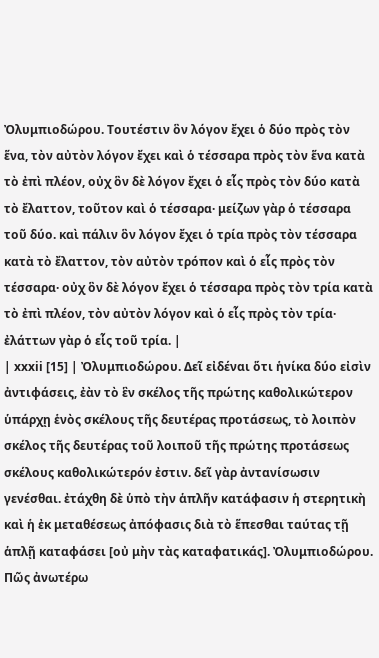Ὀλυμπιοδώρου. Τουτέστιν ὃν λόγον ἔχει ὁ δύο πρὸς τὸν ἕνα, τὸν αὐτὸν λόγον ἔχει καὶ ὁ τέσσαρα πρὸς τὸν ἕνα κατὰ τὸ ἐπὶ πλέον, οὐχ ὃν δὲ λόγον ἔχει ὁ εἷς πρὸς τὸν δύο κατὰ τὸ ἔλαττον, τοῦτον καὶ ὁ τέσσαρα· μείζων γὰρ ὁ τέσσαρα τοῦ δύο. καὶ πάλιν ὃν λόγον ἔχει ὁ τρία πρὸς τὸν τέσσαρα κατὰ τὸ ἔλαττον, τὸν αὐτὸν τρόπον καὶ ὁ εἷς πρὸς τὸν τέσσαρα· οὐχ ὃν δὲ λόγον ἔχει ὁ τέσσαρα πρὸς τὸν τρία κατὰ τὸ ἐπὶ πλέον, τὸν αὐτὸν λόγον καὶ ὁ εἷς πρὸς τὸν τρία· ἐλάττων γὰρ ὁ εἷς τοῦ τρία. |
| xxxii [15] | Ὀλυμπιοδώρου. Δεῖ εἰδέναι ὅτι ἡνίκα δύο εἰσὶν ἀντιφάσεις, ἐὰν τὸ ἓν σκέλος τῆς πρώτης καθολικώτερον ὑπάρχῃ ἑνὸς σκέλους τῆς δευτέρας προτάσεως, τὸ λοιπὸν σκέλος τῆς δευτέρας τοῦ λοιποῦ τῆς πρώτης προτάσεως σκέλους καθολικώτερόν ἐστιν. δεῖ γὰρ ἀντανίσωσιν γενέσθαι. ἐτάχθη δὲ ὑπὸ τὴν ἁπλῆν κατάφασιν ἡ στερητικὴ καὶ ἡ ἐκ μεταθέσεως ἀπόφασις διὰ τὸ ἕπεσθαι ταύτας τῇ ἁπλῇ καταφάσει [οὐ μὴν τὰς καταφατικάς]. Ὀλυμπιοδώρου. Πῶς ἀνωτέρω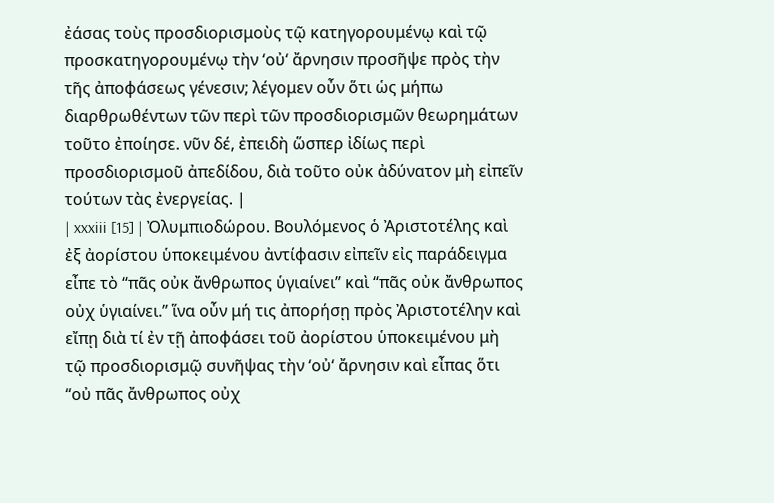ἐάσας τοὺς προσδιορισμοὺς τῷ κατηγορουμένῳ καὶ τῷ προσκατηγορουμένῳ τὴν ‘οὐ‘ ἄρνησιν προσῆψε πρὸς τὴν τῆς ἀποφάσεως γένεσιν; λέγομεν οὖν ὅτι ὡς μήπω διαρθρωθέντων τῶν περὶ τῶν προσδιορισμῶν θεωρημάτων τοῦτο ἐποίησε. νῦν δέ, ἐπειδὴ ὥσπερ ἰδίως περὶ προσδιορισμοῦ ἀπεδίδου, διὰ τοῦτο οὐκ ἀδύνατον μὴ εἰπεῖν τούτων τὰς ἐνεργείας. |
| xxxiii [15] | Ὀλυμπιοδώρου. Βουλόμενος ὁ Ἀριστοτέλης καὶ ἐξ ἀορίστου ὑποκειμένου ἀντίφασιν εἰπεῖν εἰς παράδειγμα εἶπε τὸ “πᾶς οὐκ ἄνθρωπος ὑγιαίνει” καὶ “πᾶς οὐκ ἄνθρωπος οὐχ ὑγιαίνει.” ἵνα οὖν μή τις ἀπορήσῃ πρὸς Ἀριστοτέλην καὶ εἴπῃ διὰ τί ἐν τῇ ἀποφάσει τοῦ ἀορίστου ὑποκειμένου μὴ τῷ προσδιορισμῷ συνῆψας τὴν ‘οὐ‘ ἄρνησιν καὶ εἶπας ὅτι “οὐ πᾶς ἄνθρωπος οὐχ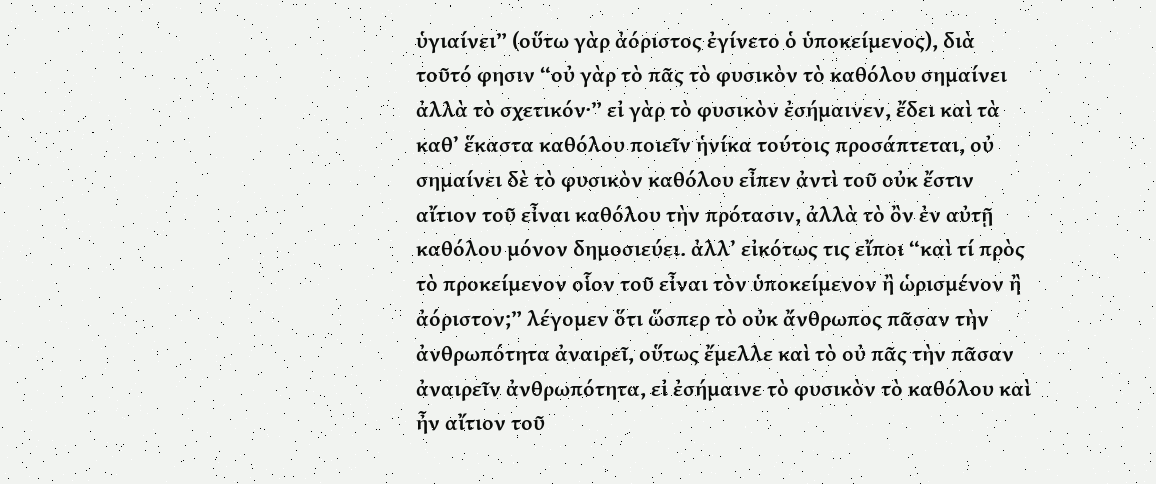ὑγιαίνει” (οὕτω γὰρ ἀόριστος ἐγίνετο ὁ ὑποκείμενος), διὰ τοῦτό φησιν “οὐ γὰρ τὸ πᾶς τὸ φυσικὸν τὸ καθόλου σημαίνει ἀλλὰ τὸ σχετικόν·” εἰ γὰρ τὸ φυσικὸν ἐσήμαινεν, ἔδει καὶ τὰ καθ’ ἕκαστα καθόλου ποιεῖν ἡνίκα τούτοις προσάπτεται, οὐ σημαίνει δὲ τὸ φυσικὸν καθόλου εἶπεν ἀντὶ τοῦ οὐκ ἔστιν αἴτιον τοῦ εἶναι καθόλου τὴν πρότασιν, ἀλλὰ τὸ ὂν ἐν αὐτῇ καθόλου μόνον δημοσιεύει. ἀλλ’ εἰκότως τις εἴποι “καὶ τί πρὸς τὸ προκείμενον οἷον τοῦ εἶναι τὸν ὑποκείμενον ἢ ὡρισμένον ἢ ἀόριστον;” λέγομεν ὅτι ὥσπερ τὸ οὐκ ἄνθρωπος πᾶσαν τὴν ἀνθρωπότητα ἀναιρεῖ, οὕτως ἔμελλε καὶ τὸ οὐ πᾶς τὴν πᾶσαν ἀναιρεῖν ἀνθρωπότητα, εἰ ἐσήμαινε τὸ φυσικὸν τὸ καθόλου καὶ ἦν αἴτιον τοῦ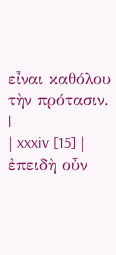εἶναι καθόλου τὴν πρότασιν. |
| xxxiv [15] | ἐπειδὴ οὖν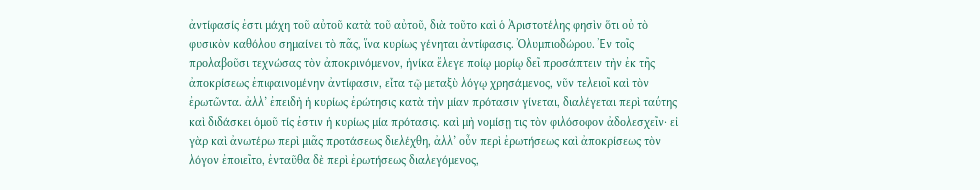ἀντίφασίς ἐστι μάχη τοῦ αὐτοῦ κατὰ τοῦ αὐτοῦ, διὰ τοῦτο καὶ ὁ Ἀριστοτέλης φησὶν ὅτι οὐ τὸ φυσικὸν καθόλου σημαίνει τὸ πᾶς, ἵνα κυρίως γένηται ἀντίφασις. Ὀλυμπιοδώρου. Ἐν τοῖς προλαβοῦσι τεχνώσας τὸν ἀποκρινόμενον, ἡνίκα ἔλεγε ποίῳ μορίῳ δεῖ προσάπτειν τὴν ἐκ τῆς ἀποκρίσεως ἐπιφαινομένην ἀντίφασιν, εἶτα τῷ μεταξὺ λόγῳ χρησάμενος, νῦν τελειοῖ καὶ τὸν ἐρωτῶντα. ἀλλ’ ἐπειδὴ ἡ κυρίως ἐρώτησις κατὰ τὴν μίαν πρότασιν γίνεται, διαλέγεται περὶ ταύτης καὶ διδάσκει ὁμοῦ τίς ἐστιν ἡ κυρίως μία πρότασις. καὶ μὴ νομίσῃ τις τὸν φιλόσοφον ἀδολεσχεῖν· εἰ γὰρ καὶ ἀνωτέρω περὶ μιᾶς προτάσεως διελέχθη, ἀλλ’ οὖν περὶ ἐρωτήσεως καὶ ἀποκρίσεως τὸν λόγον ἐποιεῖτο, ἐνταῦθα δὲ περὶ ἐρωτήσεως διαλεγόμενος,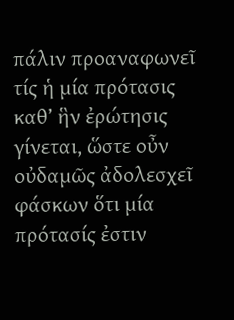πάλιν προαναφωνεῖ τίς ἡ μία πρότασις καθ’ ἣν ἐρώτησις γίνεται, ὥστε οὖν οὐδαμῶς ἀδολεσχεῖ φάσκων ὅτι μία πρότασίς ἐστιν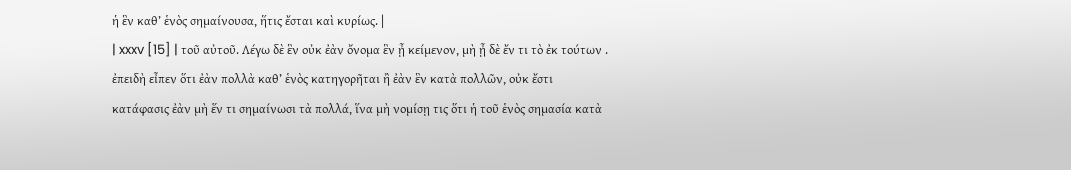ἡ ἓν καθ’ ἑνὸς σημαίνουσα, ἥτις ἔσται καὶ κυρίως. |
| xxxv [15] | τοῦ αὐτοῦ. Λέγω δὲ ἓν οὐκ ἐὰν ὄνομα ἓν ᾖ κείμενον, μὴ ᾖ δὲ ἔν τι τὸ ἐκ τούτων . ἐπειδὴ εἶπεν ὅτι ἐὰν πολλὰ καθ’ ἑνὸς κατηγορῆται ἢ ἐὰν ἓν κατὰ πολλῶν, οὐκ ἔστι κατάφασις ἐὰν μὴ ἕν τι σημαίνωσι τὰ πολλά, ἵνα μὴ νομίσῃ τις ὅτι ἡ τοῦ ἑνὸς σημασία κατὰ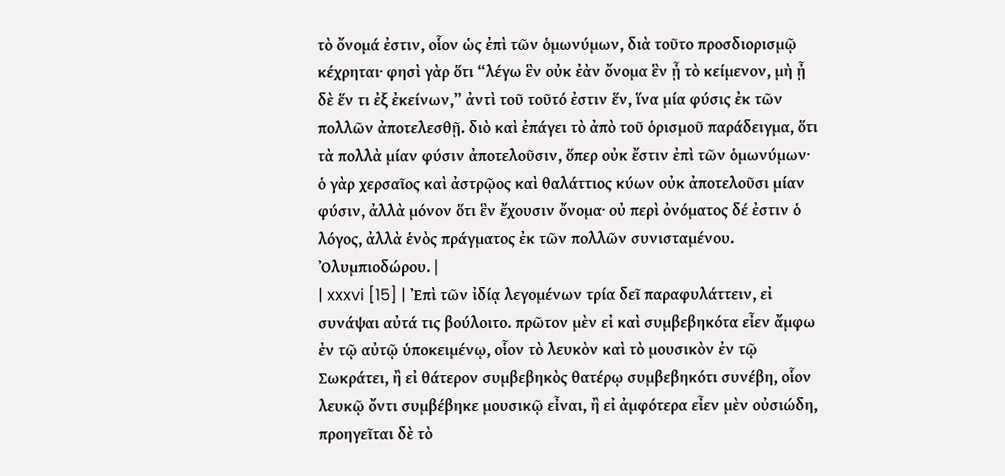τὸ ὄνομά ἐστιν, οἷον ὡς ἐπὶ τῶν ὁμωνύμων, διὰ τοῦτο προσδιορισμῷ κέχρηται· φησὶ γὰρ ὅτι “λέγω ἓν οὐκ ἐὰν ὄνομα ἓν ᾖ τὸ κείμενον, μὴ ᾖ δὲ ἕν τι ἐξ ἐκείνων,” ἀντὶ τοῦ τοῦτό ἐστιν ἕν, ἵνα μία φύσις ἐκ τῶν πολλῶν ἀποτελεσθῇ. διὸ καὶ ἐπάγει τὸ ἀπὸ τοῦ ὁρισμοῦ παράδειγμα, ὅτι τὰ πολλὰ μίαν φύσιν ἀποτελοῦσιν, ὅπερ οὐκ ἔστιν ἐπὶ τῶν ὁμωνύμων· ὁ γὰρ χερσαῖος καὶ ἀστρῷος καὶ θαλάττιος κύων οὐκ ἀποτελοῦσι μίαν φύσιν, ἀλλὰ μόνον ὅτι ἓν ἔχουσιν ὄνομα· οὐ περὶ ὀνόματος δέ ἐστιν ὁ λόγος, ἀλλὰ ἑνὸς πράγματος ἐκ τῶν πολλῶν συνισταμένου. Ὀλυμπιοδώρου. |
| xxxvi [15] | Ἐπὶ τῶν ἰδίᾳ λεγομένων τρία δεῖ παραφυλάττειν, εἰ συνάψαι αὐτά τις βούλοιτο. πρῶτον μὲν εἰ καὶ συμβεβηκότα εἶεν ἄμφω ἐν τῷ αὐτῷ ὑποκειμένῳ, οἷον τὸ λευκὸν καὶ τὸ μουσικὸν ἐν τῷ Σωκράτει, ἢ εἰ θάτερον συμβεβηκὸς θατέρῳ συμβεβηκότι συνέβη, οἷον λευκῷ ὄντι συμβέβηκε μουσικῷ εἶναι, ἢ εἰ ἀμφότερα εἶεν μὲν οὐσιώδη, προηγεῖται δὲ τὸ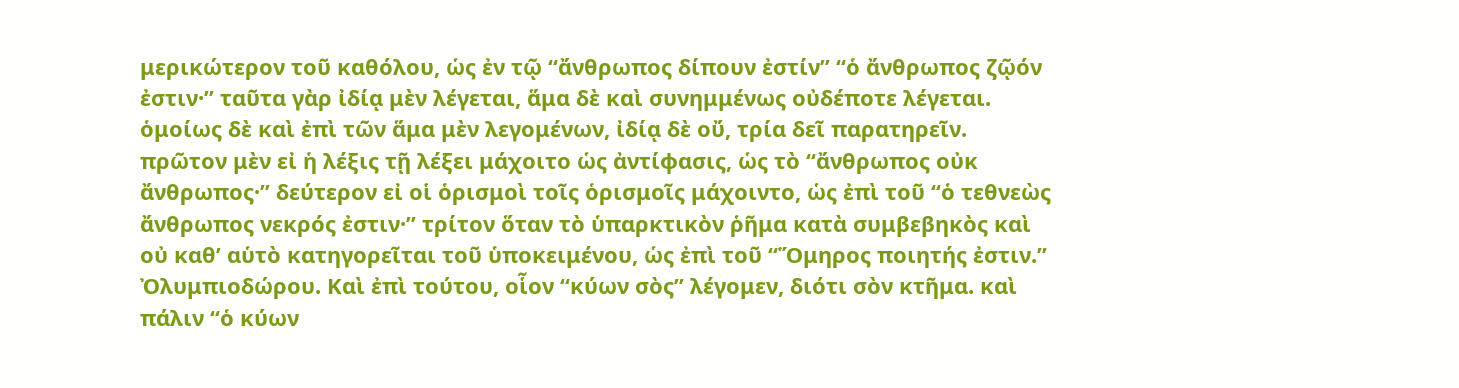μερικώτερον τοῦ καθόλου, ὡς ἐν τῷ “ἄνθρωπος δίπουν ἐστίν” “ὁ ἄνθρωπος ζῷόν ἐστιν·” ταῦτα γὰρ ἰδίᾳ μὲν λέγεται, ἅμα δὲ καὶ συνημμένως οὐδέποτε λέγεται. ὁμοίως δὲ καὶ ἐπὶ τῶν ἅμα μὲν λεγομένων, ἰδίᾳ δὲ οὔ, τρία δεῖ παρατηρεῖν. πρῶτον μὲν εἰ ἡ λέξις τῇ λέξει μάχοιτο ὡς ἀντίφασις, ὡς τὸ “ἄνθρωπος οὐκ ἄνθρωπος·” δεύτερον εἰ οἱ ὁρισμοὶ τοῖς ὁρισμοῖς μάχοιντο, ὡς ἐπὶ τοῦ “ὁ τεθνεὼς ἄνθρωπος νεκρός ἐστιν·” τρίτον ὅταν τὸ ὑπαρκτικὸν ῥῆμα κατὰ συμβεβηκὸς καὶ οὐ καθ’ αὑτὸ κατηγορεῖται τοῦ ὑποκειμένου, ὡς ἐπὶ τοῦ “Ὅμηρος ποιητής ἐστιν.” Ὀλυμπιοδώρου. Καὶ ἐπὶ τούτου, οἷον “κύων σὸς” λέγομεν, διότι σὸν κτῆμα. καὶ πάλιν “ὁ κύων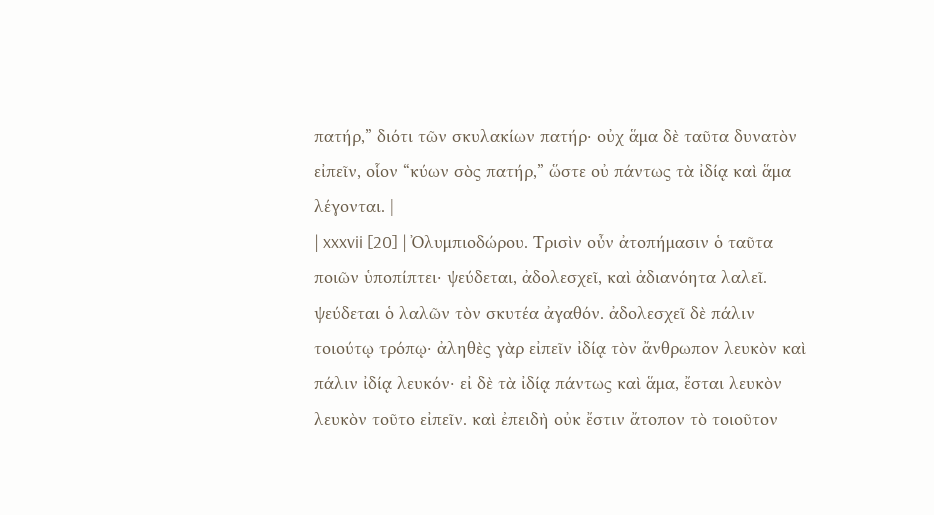πατήρ,” διότι τῶν σκυλακίων πατήρ· οὐχ ἅμα δὲ ταῦτα δυνατὸν εἰπεῖν, οἷον “κύων σὸς πατήρ,” ὥστε οὐ πάντως τὰ ἰδίᾳ καὶ ἅμα λέγονται. |
| xxxvii [20] | Ὀλυμπιοδώρου. Τρισὶν οὖν ἀτοπήμασιν ὁ ταῦτα ποιῶν ὑποπίπτει· ψεύδεται, ἀδολεσχεῖ, καὶ ἀδιανόητα λαλεῖ. ψεύδεται ὁ λαλῶν τὸν σκυτέα ἀγαθόν. ἀδολεσχεῖ δὲ πάλιν τοιούτῳ τρόπῳ· ἀληθὲς γὰρ εἰπεῖν ἰδίᾳ τὸν ἄνθρωπον λευκὸν καὶ πάλιν ἰδίᾳ λευκόν· εἰ δὲ τὰ ἰδίᾳ πάντως καὶ ἅμα, ἔσται λευκὸν λευκὸν τοῦτο εἰπεῖν. καὶ ἐπειδὴ οὐκ ἔστιν ἄτοπον τὸ τοιοῦτον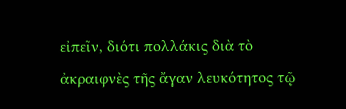εἰπεῖν, διότι πολλάκις διὰ τὸ ἀκραιφνὲς τῆς ἄγαν λευκότητος τῷ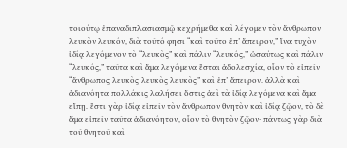τοιούτῳ ἐπαναδιπλασιασμῷ κεχρήμεθα καὶ λέγομεν τὸν ἄνθρωπον λευκὸν λευκόν, διὰ τοῦτό φησι “καὶ τοῦτο ἐπ’ ἄπειρον,” ἴνα τυχὸν ἰδίᾳ λεγόμενον τὸ “λευκὸς” καὶ πάλιν “λευκός,” ὡσαύτως καὶ πάλιν “λευκός,” ταῦτα καὶ ἅμα λεγόμενα ἔσται ἀδολεσχία, οἷον τὸ εἰπεῖν “ἄνθρωπος λευκὸς λευκὸς λευκὸς” καὶ ἐπ’ ἄπειρον. ἀλλὰ καὶ ἀδιανόητα πολλάκις λαλήσει ὅστις ἀεὶ τὰ ἰδίᾳ λεγόμενα καὶ ἅμα εἴπῃ. ἔστι γὰρ ἰδίᾳ εἰπεῖν τὸν ἄνθρωπον θνητὸν καὶ ἰδίᾳ ζῷον, τὸ δὲ ἅμα εἰπεῖν ταῦτα ἀδιανόητον, οἷον τὸ θνητὸν ζῷον· πάντως γὰρ διὰ τοῦ θνητοῦ καὶ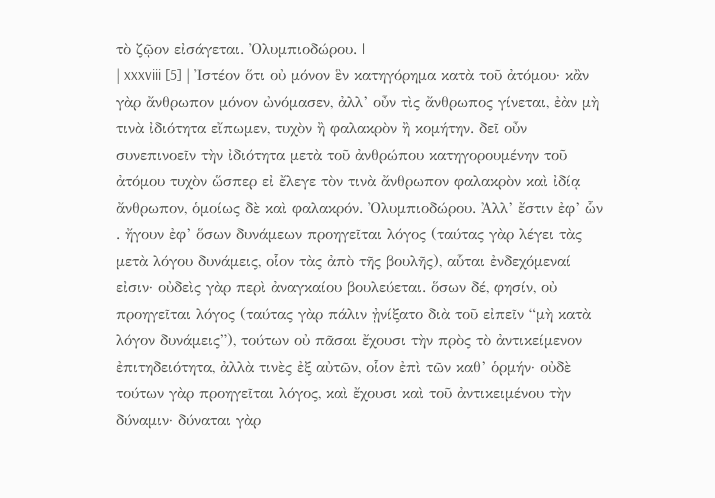τὸ ζῷον εἰσάγεται. Ὀλυμπιοδώρου. |
| xxxviii [5] | Ἰστέον ὅτι οὐ μόνον ἓν κατηγόρημα κατὰ τοῦ ἀτόμου· κἂν γὰρ ἄνθρωπον μόνον ὠνόμασεν, ἀλλ’ οὖν τὶς ἄνθρωπος γίνεται, ἐὰν μὴ τινὰ ἰδιότητα εἴπωμεν, τυχὸν ἢ φαλακρὸν ἢ κομήτην. δεῖ οὖν συνεπινοεῖν τὴν ἰδιότητα μετὰ τοῦ ἀνθρώπου κατηγορουμένην τοῦ ἀτόμου τυχὸν ὥσπερ εἰ ἔλεγε τὸν τινὰ ἄνθρωπον φαλακρὸν καὶ ἰδίᾳ ἄνθρωπον, ὁμοίως δὲ καὶ φαλακρόν. Ὀλυμπιοδώρου. Ἀλλ’ ἔστιν ἐφ’ ὧν . ἤγουν ἐφ’ ὅσων δυνάμεων προηγεῖται λόγος (ταύτας γὰρ λέγει τὰς μετὰ λόγου δυνάμεις, οἷον τὰς ἀπὸ τῆς βουλῆς), αὗται ἐνδεχόμεναί εἰσιν· οὐδεὶς γὰρ περὶ ἀναγκαίου βουλεύεται. ὅσων δέ, φησίν, οὐ προηγεῖται λόγος (ταύτας γὰρ πάλιν ᾐνίξατο διὰ τοῦ εἰπεῖν “μὴ κατὰ λόγον δυνάμεις”), τούτων οὐ πᾶσαι ἔχουσι τὴν πρὸς τὸ ἀντικείμενον ἐπιτηδειότητα, ἀλλὰ τινὲς ἐξ αὐτῶν, οἷον ἐπὶ τῶν καθ’ ὁρμήν· οὐδὲ τούτων γὰρ προηγεῖται λόγος, καὶ ἔχουσι καὶ τοῦ ἀντικειμένου τὴν δύναμιν· δύναται γὰρ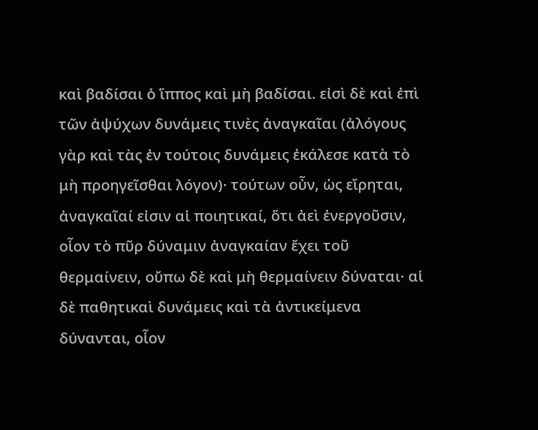καὶ βαδίσαι ὁ ἵππος καὶ μὴ βαδίσαι. εἰσὶ δὲ καὶ ἐπὶ τῶν ἀψύχων δυνάμεις τινὲς ἀναγκαῖαι (ἀλόγους γὰρ καὶ τὰς ἐν τούτοις δυνάμεις ἐκάλεσε κατὰ τὸ μὴ προηγεῖσθαι λόγον)· τούτων οὖν, ὡς εἴρηται, ἀναγκαῖαί εἰσιν αἱ ποιητικαί, ὅτι ἀεὶ ἐνεργοῦσιν, οἷον τὸ πῦρ δύναμιν ἀναγκαίαν ἔχει τοῦ θερμαίνειν, οὔπω δὲ καὶ μὴ θερμαίνειν δύναται· αἱ δὲ παθητικαὶ δυνάμεις καὶ τὰ ἀντικείμενα δύνανται, οἷον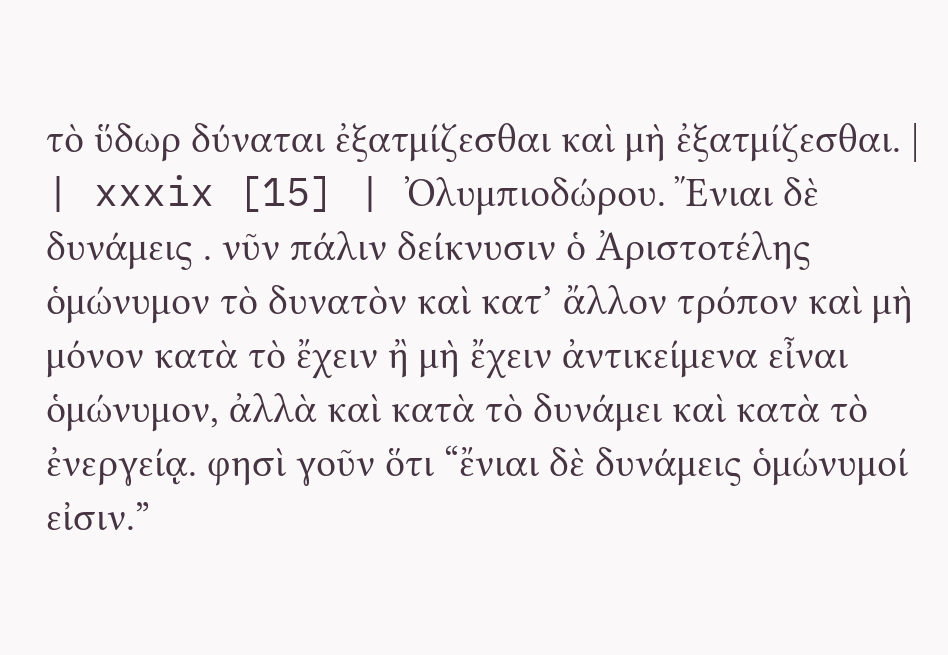τὸ ὕδωρ δύναται ἐξατμίζεσθαι καὶ μὴ ἐξατμίζεσθαι. |
| xxxix [15] | Ὀλυμπιοδώρου. Ἔνιαι δὲ δυνάμεις . νῦν πάλιν δείκνυσιν ὁ Ἀριστοτέλης ὁμώνυμον τὸ δυνατὸν καὶ κατ’ ἄλλον τρόπον καὶ μὴ μόνον κατὰ τὸ ἔχειν ἢ μὴ ἔχειν ἀντικείμενα εἶναι ὁμώνυμον, ἀλλὰ καὶ κατὰ τὸ δυνάμει καὶ κατὰ τὸ ἐνεργείᾳ. φησὶ γοῦν ὅτι “ἔνιαι δὲ δυνάμεις ὁμώνυμοί εἰσιν.”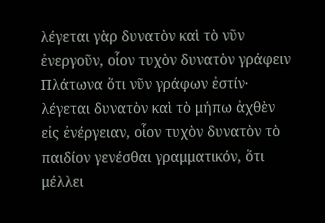λέγεται γὰρ δυνατὸν καὶ τὸ νῦν ἐνεργοῦν, οἷον τυχὸν δυνατὸν γράφειν Πλάτωνα ὅτι νῦν γράφων ἐστίν· λέγεται δυνατὸν καὶ τὸ μήπω ἀχθὲν εἰς ἐνέργειαν, οἷον τυχὸν δυνατὸν τὸ παιδίον γενέσθαι γραμματικόν, ὅτι μέλλει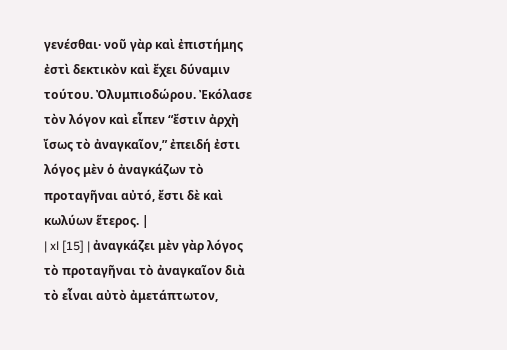γενέσθαι· νοῦ γὰρ καὶ ἐπιστήμης ἐστὶ δεκτικὸν καὶ ἔχει δύναμιν τούτου. Ὀλυμπιοδώρου. Ἐκόλασε τὸν λόγον καὶ εἶπεν “ἔστιν ἀρχὴ ἴσως τὸ ἀναγκαῖον,” ἐπειδή ἐστι λόγος μὲν ὁ ἀναγκάζων τὸ προταγῆναι αὐτό, ἔστι δὲ καὶ κωλύων ἕτερος. |
| xl [15] | ἀναγκάζει μὲν γὰρ λόγος τὸ προταγῆναι τὸ ἀναγκαῖον διὰ τὸ εἶναι αὐτὸ ἀμετάπτωτον,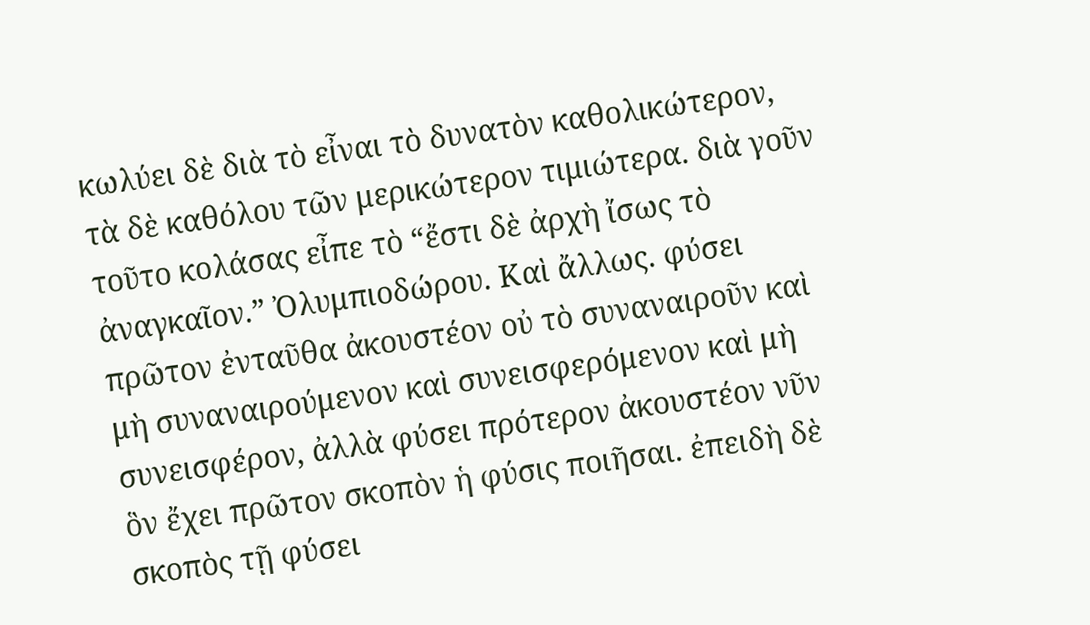κωλύει δὲ διὰ τὸ εἶναι τὸ δυνατὸν καθολικώτερον, τὰ δὲ καθόλου τῶν μερικώτερον τιμιώτερα. διὰ γοῦν τοῦτο κολάσας εἶπε τὸ “ἔστι δὲ ἀρχὴ ἴσως τὸ ἀναγκαῖον.” Ὀλυμπιοδώρου. Καὶ ἄλλως. φύσει πρῶτον ἐνταῦθα ἀκουστέον οὐ τὸ συναναιροῦν καὶ μὴ συναναιρούμενον καὶ συνεισφερόμενον καὶ μὴ συνεισφέρον, ἀλλὰ φύσει πρότερον ἀκουστέον νῦν ὃν ἔχει πρῶτον σκοπὸν ἡ φύσις ποιῆσαι. ἐπειδὴ δὲ σκοπὸς τῇ φύσει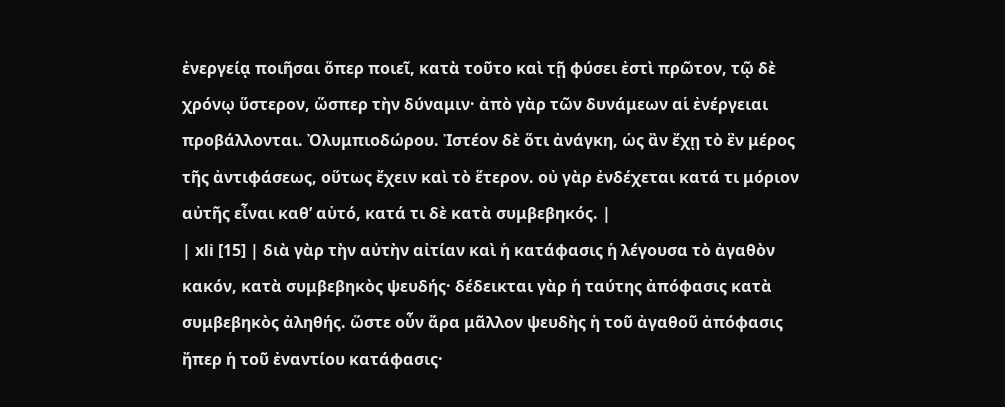ἐνεργείᾳ ποιῆσαι ὅπερ ποιεῖ, κατὰ τοῦτο καὶ τῇ φύσει ἐστὶ πρῶτον, τῷ δὲ χρόνῳ ὕστερον, ὥσπερ τὴν δύναμιν· ἀπὸ γὰρ τῶν δυνάμεων αἱ ἐνέργειαι προβάλλονται. Ὀλυμπιοδώρου. Ἰστέον δὲ ὅτι ἀνάγκη, ὡς ἂν ἔχῃ τὸ ἓν μέρος τῆς ἀντιφάσεως, οὕτως ἔχειν καὶ τὸ ἕτερον. οὐ γὰρ ἐνδέχεται κατά τι μόριον αὐτῆς εἶναι καθ’ αὑτό, κατά τι δὲ κατὰ συμβεβηκός. |
| xli [15] | διὰ γὰρ τὴν αὐτὴν αἰτίαν καὶ ἡ κατάφασις ἡ λέγουσα τὸ ἀγαθὸν κακόν, κατὰ συμβεβηκὸς ψευδής· δέδεικται γὰρ ἡ ταύτης ἀπόφασις κατὰ συμβεβηκὸς ἀληθής. ὥστε οὖν ἄρα μᾶλλον ψευδὴς ἡ τοῦ ἀγαθοῦ ἀπόφασις ἤπερ ἡ τοῦ ἐναντίου κατάφασις·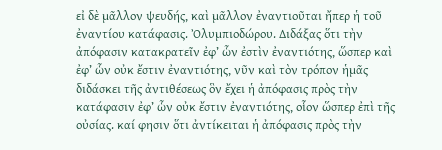εἰ δὲ μᾶλλον ψευδής, καὶ μᾶλλον ἐναντιοῦται ἤπερ ἡ τοῦ ἐναντίου κατάφασις. Ὀλυμπιοδώρου. Διδάξας ὅτι τὴν ἀπόφασιν κατακρατεῖν ἐφ’ ὧν ἐστὶν ἐναντιότης, ὥσπερ καὶ ἐφ’ ὧν οὐκ ἔστιν ἐναντιότης, νῦν καὶ τὸν τρόπον ἡμᾶς διδάσκει τῆς ἀντιθέσεως ὃν ἔχει ἡ ἀπόφασις πρὸς τὴν κατάφασιν ἐφ’ ὧν οὐκ ἔστιν ἐναντιότης, οἷον ὥσπερ ἐπὶ τῆς οὐσίας. καί φησιν ὅτι ἀντίκειται ἡ ἀπόφασις πρὸς τὴν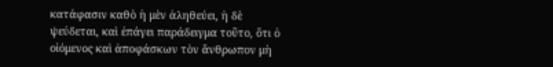κατάφασιν καθὸ ἡ μὲν ἀληθεύει, ἡ δὲ ψεύδεται, καὶ ἐπάγει παράδειγμα τοῦτο, ὅτι ὁ οἰόμενος καὶ ἀποφάσκων τὸν ἄνθρωπον μὴ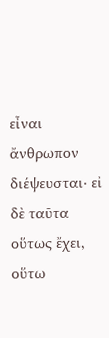εἶναι ἄνθρωπον διέψευσται· εἰ δὲ ταῦτα οὕτως ἔχει, οὕτω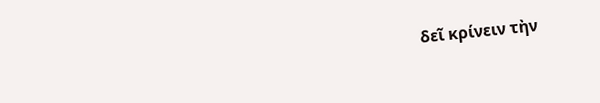δεῖ κρίνειν τὴν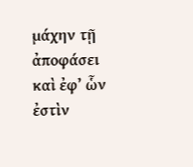μάχην τῇ ἀποφάσει καὶ ἐφ’ ὧν ἐστὶν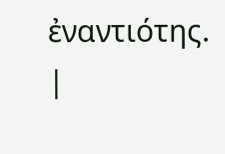ἐναντιότης. |